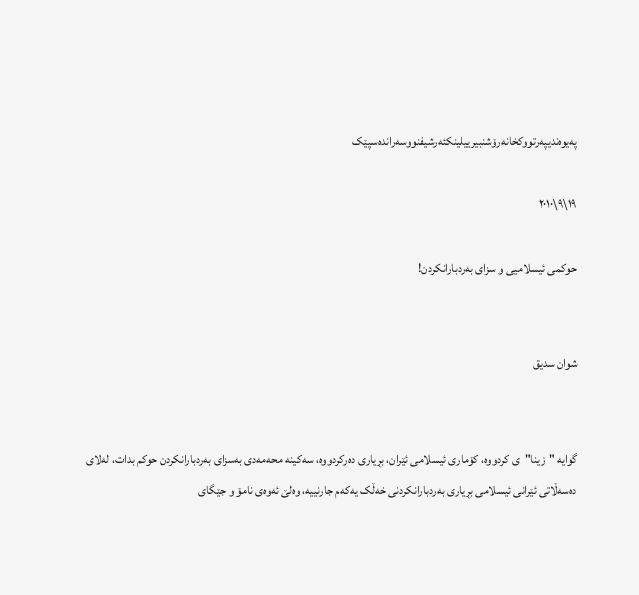په‌یوه‌ندیپه‌رتووکخانه‌رۆشنبیرییلینکئه‌رشیفنووسه‌رانده‌سپێک

١٩\٩\٢٠١٠

حوکمی ئیسلامیی ‌و سزای به‌ردبارانکردن!


شوان سدیق


گوایە‌ "زینا"ی کردووە‌، کۆماری ئیسلامی ئێران، بڕیاری دە‌رکردووە‌، سە‌کینە‌ محە‌مە‌دی بە‌سزای به‌ردبارانکردن حوکم بدات، لە‌لای دە‌سە‌ڵاتی ئێرانی ئیسلامی بڕیاری به‌ردبارانکردنی خە‌ڵک‌ یە‌کە‌م جارنییە‌، وە‌لێ ئە‌وە‌ی نامۆ و جێگای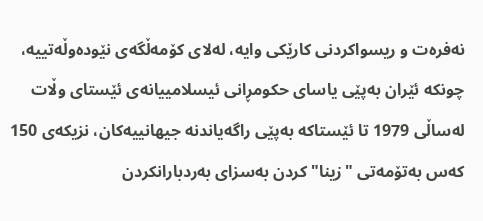نە‌فرە‌ت ‌و ریسواکردنی کارێکی وایە‌، لە‌لای کۆمە‌ڵگە‌ی نێودە‌وڵە‌تییە‌، چونکە‌ ئێران بە‌پێی یاسای حکومڕانی ئیسلامییانە‌ی ئێستای وڵات لە‌ساڵی 1979 تا ئێستاکە‌ بە‌پێی راگە‌یاندنە‌ جیهانییە‌کان، نزیکە‌ی 150 کە‌س بە‌تۆمە‌تی "زینا"کردن بە‌سزای به‌ردبارانکردن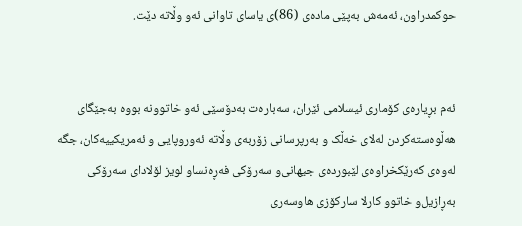حوکمدراون، ئە‌مە‌ش بە‌پێی مادە‌ی (86)ی یاسای تاوانی ئە‌و وڵاتە‌ دێت.


ئە‌م بڕیارە‌ی کۆماری ئیسلامی ئێران، سە‌بارە‌ت بەدۆسێی ئە‌و خاتوونە‌ بووە‌ بە‌جێگای هە‌ڵوە‌ستە‌کردن لە‌لای خە‌ڵک ‌و بە‌رپرسانی زۆربە‌ی وڵاتە‌ ئە‌وروپایی ‌و ئە‌مریکییە‌کان، جگە‌ لە‌وە‌ی کە‌رێکخراوە‌ی لێبوردە‌ی جیهانی‌و سە‌رۆکی فە‌ڕە‌نساو لویز لۆلادای سە‌رۆکی بە‌ڕازیل‌و خاتوو کارلا سارکۆزی هاوسە‌ری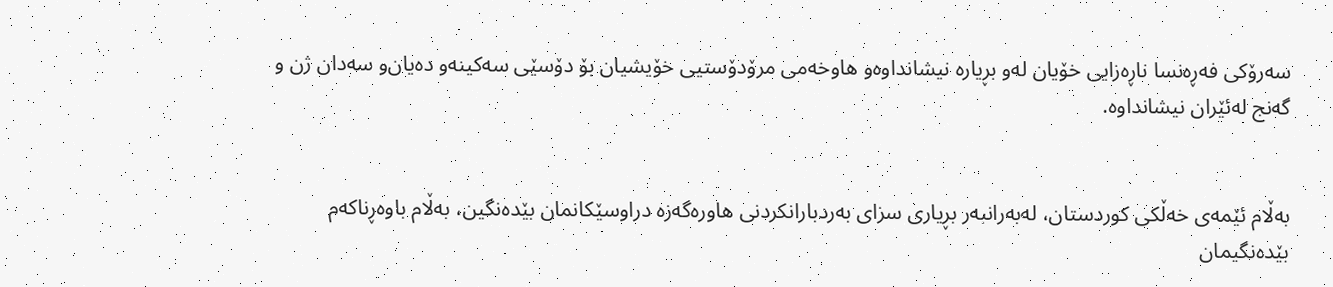سە‌رۆکی فە‌ڕە‌نسا ناڕە‌زایی خۆیان لە‌و بڕیارە‌ نیشانداوە‌و هاوخە‌می مرۆدۆستیی خۆیشیان بۆ دۆسێی سە‌کینە‌و دە‌یان‌و سە‌دان ژن و گە‌نج لە‌ئێران نیشانداوە‌.


بە‌ڵام ئێمە‌ی خە‌ڵکی کوردستان، لە‌بە‌رانبە‌ر بڕیاری سزای بە‌ردبارانکردنی هاوره‌گه‌زه‌ دراوسێکانمان بێدە‌نگین، بە‌ڵام باوە‌ڕناکە‌م بێدە‌نگیمان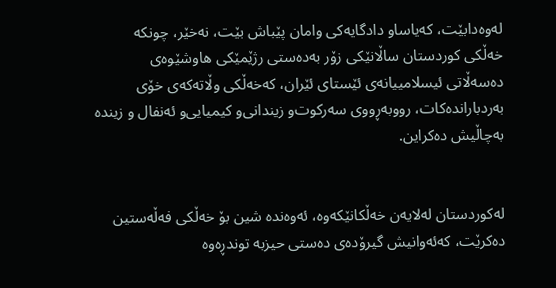لە‌وە‌دابێت، کە‌یاساو دادگایە‌کی وامان پێباش بێت، نە‌خێر، چونکە‌ خە‌ڵکی کوردستان ساڵانێکی زۆر بە‌دە‌ستی رژێمێکی هاوشێوە‌ی دە‌سە‌ڵاتی ئیسلامییانە‌ی ئێستای ئێران، کە‌خە‌ڵکی وڵاتە‌کە‌ی خۆی به‌ردباراندە‌کات، رووبە‌ڕووی سە‌رکوت‌و زیندانی‌و کیمیایی‌و ئە‌نفال و زیندە‌ بە‌چاڵیش دە‌کراین.


لە‌کوردستان لە‌لایە‌ن خە‌ڵکانێکە‌وە‌، ئە‌وە‌ندە ‌شین بۆ خە‌ڵکی فە‌ڵە‌ستین دە‌کرێت، کە‌ئە‌وانیش گیرۆدە‌ی دە‌ستی حیزبە‌ توندڕە‌وە‌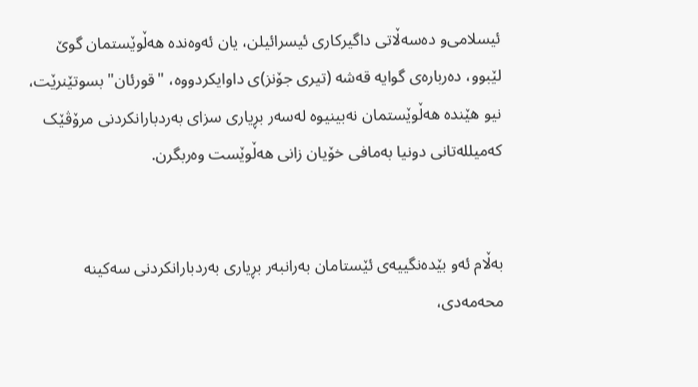ئیسلامی‌و دە‌سە‌ڵاتی داگیرکاری ئیسرائیلن، یان ئە‌وە‌ندە‌ هە‌ڵوێستمان گوێ لێبوو، دە‌ربارە‌ی‌ گوایە‌ قە‌شە‌ (تیری‌ جۆنز)ی داوایکردووە‌، "قورئان" بسوتێنرێت، نیو هێندە‌ هە‌ڵوێستمان نە‌بینیوە‌ لە‌سە‌ر بڕیاری سزای بە‌ردبارانکردنی مرۆڤێک کە‌میللە‌تانی دونیا بە‌مافی خۆیان زانی هە‌ڵوێست وە‌ربگرن.


بە‌ڵام ئە‌و بێدە‌نگییە‌ی ئێستامان بە‌رانبە‌ر بڕیاری به‌ردبارانکردنی سە‌کینە‌ محە‌مە‌دی،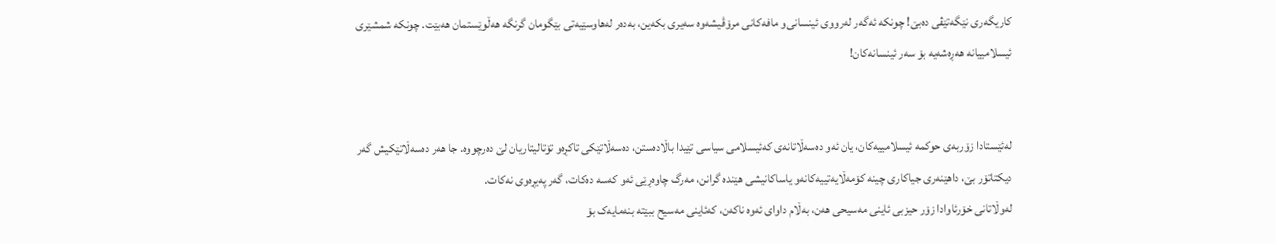کاریگە‌ری نێگە‌تێڤی دە‌بێ! چونکە‌ ئە‌گە‌ر لە‌رووی ئینسانی‌و مافە‌کانی مرۆڤیشە‌وە‌ سە‌یری بکە‌ین، بە‌دە‌ر لە‌هاوسێیە‌تی بێگومان گرنگە‌ هە‌ڵوێستمان هە‌بێت. چونکە‌ شمشێری ئیسلامییانە‌ هە‌ڕە‌شە‌یە‌ بۆ سە‌ر ئینسانە‌کان!


لە‌ئێستادا زۆربە‌ی حوکمە‌ ئیسلامییە‌کان، یان ئە‌و دە‌سە‌ڵاتانە‌ی کە‌ئیسلامی سیاسی تێیدا باڵادە‌ستن، دە‌سە‌ڵاتێکی تاکڕە‌و تۆتالیتاریان لێ دە‌رچووە‌. جا هە‌ر دە‌سە‌ڵاتێکیش گە‌ر دیکتاتۆر بێ، داهێنە‌ری جیاکاری چینە‌ کۆمە‌ڵایە‌تییە‌کانە‌و یاساکانیشی هێندە‌ گرانن، مە‌رگ چاوە‌ڕێی ئە‌و کە‌سە‌ دە‌کات، گە‌ر پە‌یڕە‌وی نە‌کات.
لە‌وڵاتانی خۆرئاوادا زۆر حیزبی ئاینی مە‌سیحی هە‌ن، بە‌ڵام داوای ئە‌وە‌ ناکە‌ن، کە‌ئاینی مە‌سیح ببێتە‌ بنە‌مایە‌ک بۆ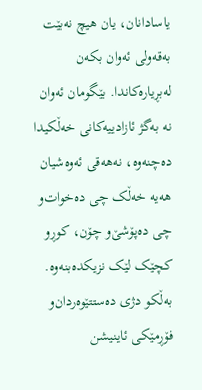یاسادانان، یان هیچ نە‌بێت بە‌قە‌ولی ئە‌وان بکە‌ن لە‌بڕیارە‌کاندا. بێگومان ئە‌وان نە‌ بە‌گژ ئازادییە‌کانی خە‌ڵکیدا دە‌چنە‌وە‌، نە‌هە‌قی ئە‌وە‌شیان هە‌یە‌ خە‌ڵک چی دە‌خوات‌و چی دە‌پۆشێ‌و چۆن، کوڕو کچێک لێک نزیکدە‌بنە‌وە‌. بە‌ڵکو دژی دە‌ستتێوە‌ردان‌و فۆڕمێکی ئاینیشن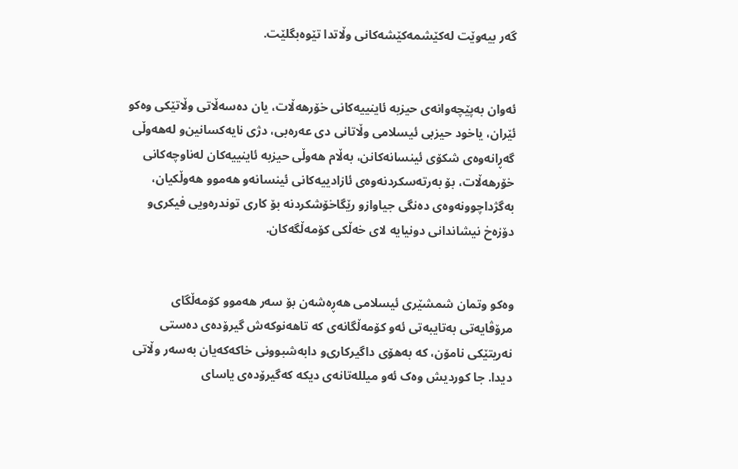گە‌ر بیە‌وێت لە‌کێشمە‌کێشە‌کانی وڵاتدا تێوە‌بگلێت.


ئە‌وان بە‌پێچە‌وانە‌ی حیزبە‌ ئاینییە‌کانی خۆرهە‌ڵات، یان دە‌سە‌ڵاتی وڵاتێکی وە‌کو ئێران، یاخود حیزبی ئیسلامی وڵاتانی دی عە‌رە‌بی، دژی نایە‌کسانین‌و لە‌هە‌وڵی گە‌ڕانە‌وە‌ی شکۆی ئینسانە‌کانن، بە‌ڵام هە‌وڵی حیزبە‌ ئاینییە‌کان لە‌ناوچە‌کانی خۆرهە‌ڵات، بۆ بە‌رتە‌سکردنە‌وە‌ی ئازادییە‌کانی ئینسانە‌و هە‌موو هە‌وڵکیان، بە‌گژداچوونە‌وە‌ی دە‌نگی جیاوازو رێگاخۆشکردنە‌ بۆ کاری توندرە‌ویی فیکری‌و دۆزەخ نیشاندانی دونیایە‌ لای خە‌ڵکی کۆمە‌ڵگەکان.


وە‌کو وتمان شمشێری ئیسلامی هە‌ڕە‌شە‌ن بۆ سە‌ر هە‌موو کۆمە‌ڵگای مرۆڤایە‌تی بە‌تایبە‌تی ئە‌و کۆمە‌ڵگانە‌ی کە‌ تاهە‌نوکە‌ش گیرۆدە‌ی دە‌ستی نە‌ریتێکی نامۆن، کە‌ بە‌هۆی داگیرکاری‌و دابە‌شبوونی خاکە‌کە‌یان بە‌سە‌ر وڵاتی دیدا. جا کوردیش وە‌ک ئە‌و میللە‌تانە‌ی دیکە‌ کە‌گیرۆدە‌ی یاسای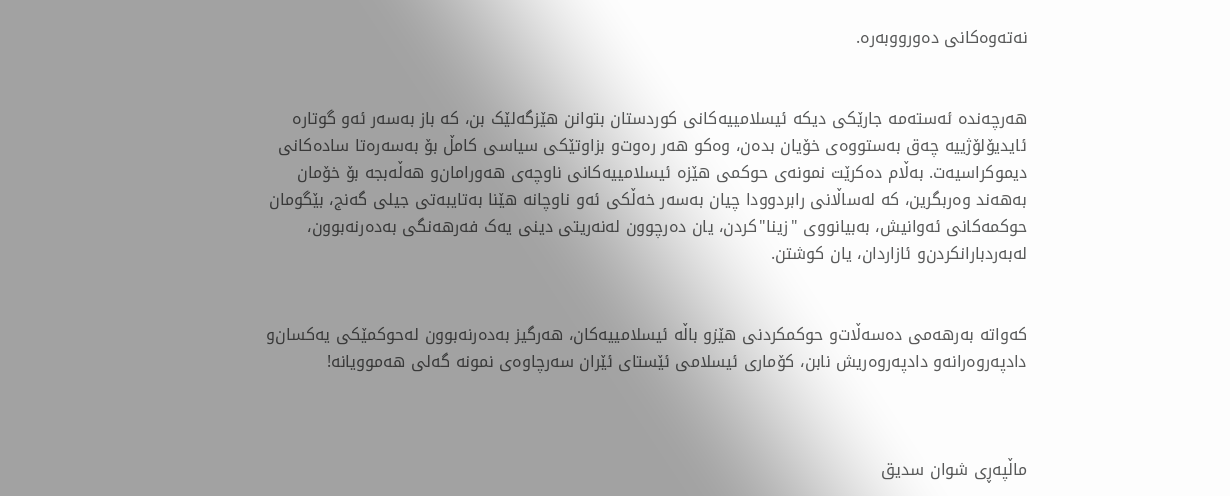نە‌تە‌وە‌کانی دە‌ورووبە‌رە‌.


هە‌رچە‌ندە‌ ئە‌ستە‌مە‌ جارێکی دیکە‌ ئیسلامییە‌کانی کوردستان بتوانن هێزگە‌لێک بن، کە‌ باز بە‌سە‌ر ئە‌‌‌‌و گوتارە‌ ئایدیۆلۆژییە‌ چە‌ق بە‌ستووە‌‌‌ی خۆیان بدە‌ن، وە‌کو هە‌ر رە‌وت‌و بزاوتێکی سیاسی کامڵ‌‌‌‌ بۆ بە‌سە‌رە‌تا سادە‌کانی دیموکراسیە‌ت. بە‌ڵام دە‌کرێت نمونە‌ی حوکمی هێزە‌ ئیسلامییە‌کانی ناوچە‌ی هە‌ورامان‌و هە‌ڵە‌بجە‌ بۆ خۆمان بە‌هە‌ند وە‌ربگرین، کە‌ لە‌ساڵانی رابردوودا چیان بە‌سە‌ر خە‌ڵکی ئە‌و ناوچانە‌ هێنا بە‌تایبە‌تی جیلی گە‌نج، بێگومان حوکمە‌کانی ئە‌وانیش، بە‌بیانووی "زینا"کردن، یان دە‌رچوون لە‌نە‌ریتی دینی یە‌ک فە‌رهە‌نگی بە‌دە‌رنە‌بوون، لە‌به‌ردبارانکردن‌و ئازاردان، یان کوشتن.


کە‌واتە‌ بە‌رهە‌می دە‌سە‌ڵات‌و حوکمکردنی هێزو باڵە‌ ئیسلامییە‌کان، هە‌رگیز بە‌دە‌رنە‌بوون لە‌حوکمێکی یە‌کسان‌و دادپە‌روە‌رانە‌و دادپە‌روە‌ریش نابن، کۆماری ئیسلامی ئێستای ئێران سە‌رچاوە‌ی نمونە‌ گە‌لی هە‌موویانە‌!



ماڵپه‌ڕی شوان سدیق